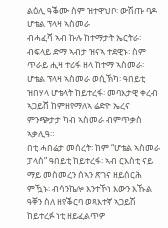ልዕሊ ዓቕሙ ስም ዝተዋህቦ፡ ውሽጡ ባዶ ሆቴል ፕላዛ ኣስመራ
ብሓፈሻ ኣብ ኩሉ ከተማታት ኤርትራ፡ ብፍላይ ድማ ኣብታ ዝናኣ ተደዊኑ፡ ስም ጥራይ ሒዛ ተሪፋ ዘላ ከተማ ኣስመራ፡ ሆቴል ፕላዛ ኣስመራ ወሲኽካ፡ ዓበይቲ ዝበሃላ ሆቴላት ከይተረፋ፡ መባእታዊ ቀረብ ኣጋይሸ ከምዘየማለኣ ሬድዮ ኤረና ምንጭታታ ካብ ኣስመራ ብምጥቃስ ኣቃሊዓ።
በቲ ሓበሬታ መሰረት፡ ከም “ሆቴል ኣስመራ ፓላስ” ዓበይቲ ከይተረፋ፡ ኣብ ርእስቲ ናይ ማይ መስመረን ሰኣን ጽገና ዘይሰርሕ ምዃኑ፡ ብሳንኬሎ እንተኾነ እውን እኹል ዓቐን ስለ ዘየቕርባ ወጻእተኛ ኣጋይሽ ከይተረፉ ነቲ ዘይፈልጥዎ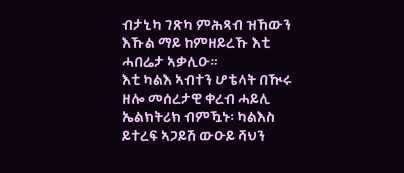ብታኒካ ገጽካ ምሕጻብ ዝኸውን እኹል ማይ ከምዘይረኹ እቲ ሓበሬታ ኣቃሊዑ።
እቲ ካልእ ኣብተን ሆቴላት በዂሩ ዘሎ መሰረታዊ ቀረብ ሓይሊ ኤልክትሪክ ብምዃኑ፡ ካልእስ ይተረፍ ኣጋይሽ ውዑይ ሻህን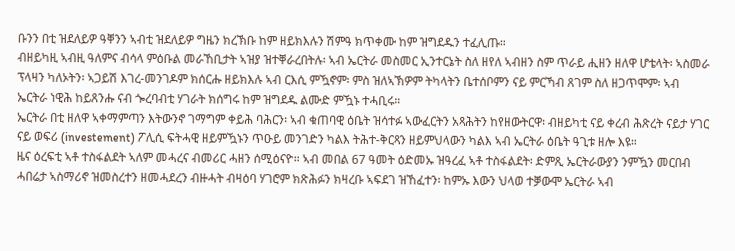ቡንን በቲ ዝደለይዎ ዓቐንን ኣብቲ ዝደለይዎ ግዜን ክረኽቡ ከም ዘይክእሉን ሽምዓ ክጥቀሙ ከም ዝግደዱን ተፈሊጡ።
ብዘይካዚ ኣብዚ ዓለምና ብሳላ ምዕቡል መራኸቢታት ኣዝያ ዝተቐራረበትሉ፡ ኣብ ኤርትራ መስመር ኢንተርኔት ስለ ዘየለ ኣብዘን ስም ጥራይ ሒዘን ዘለዋ ሆቴላት፡ ኣስመራ ፕላዛን ካለኦትን፡ ኣጋይሽ እገረ-መንገዶም ክሰርሑ ዘይክእሉ ኣብ ርእሲ ምዃኖም፡ ምስ ዝለኣኽዎም ትካላትን ቤተሰቦምን ናይ ምርኻብ ጸገም ስለ ዘጋጥሞም፡ ኣብ ኤርትራ ነዊሕ ከይጸንሑ ናብ ጐረባብቲ ሃገራት ክሰግሩ ከም ዝግደዱ ልሙድ ምዃኑ ተሓቢሩ።
ኤርትራ በቲ ዘለዋ ኣቀማምጣን እትውንኖ ገማግም ቀይሕ ባሕርን፡ ኣብ ቁጠባዊ ዕቤት ዝሳተፉ ኣውፈርትን አጻሕትን ከየዘውትርዋ፡ ብዘይካቲ ናይ ቀረብ ሕጽረት ናይታ ሃገር ናይ ወፍሪ (investement) ፖሊሲ ፍትሓዊ ዘይምዃኑን ጥዑይ መንገድን ካልእ ትሕተ-ቅርጻን ዘይምህላውን ካልእ ኣብ ኤርትራ ዕቤት ዓጊቱ ዘሎ እዩ።
ዜና ዕረፍቲ ኣቶ ተስፋልደት ኣለም መሓረና ብመሪር ሓዘን ሰሚዕናዮ። ኣብ መበል 67 ዓመት ዕድመኡ ዝዓረፈ ኣቶ ተስፋልደት፡ ድምጺ ኤርትራውያን ንምዃን መርበብ ሓበሬታ ኣስማሪኖ ዝመስረተን ዘመሓደረን ብዙሓት ብዛዕባ ሃገሮም ክጽሕፉን ክዛረቡ ኣፍደገ ዝኸፈተን፡ ከምኡ እውን ህላወ ተቓውሞ ኤርትራ ኣብ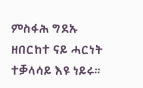ምስፋሕ ግደኡ ዘበርከተ ናይ ሓርነት ተቓላሳይ እዩ ነይሩ።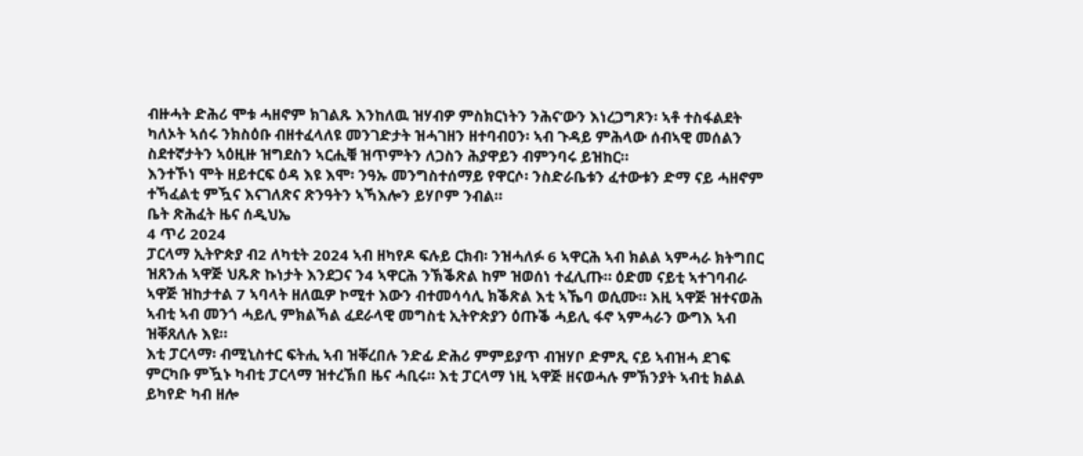ብዙሓት ድሕሪ ሞቱ ሓዘኖም ክገልጹ እንከለዉ ዝሃብዎ ምስክርነትን ንሕና’ውን እነረጋግጾን፡ ኣቶ ተስፋልደት ካለኦት ኣሰሩ ንክስዕቡ ብዘተፈላለዩ መንገድታት ዝሓገዘን ዘተባብዐን፡ ኣብ ጉዳይ ምሕላው ሰብኣዊ መሰልን ስደተኛታትን ኣዕዚዙ ዝግደስን ኣርሒቑ ዝጥምትን ለጋስን ሕያዋይን ብምንባሩ ይዝከር።
እንተኾነ ሞት ዘይተርፍ ዕዳ እዩ እሞ፡ ንዓኡ መንግስተሰማይ የዋርሶ፡ ንስድራቤቱን ፈተውቱን ድማ ናይ ሓዘኖም ተኻፈልቲ ምዃና እናገለጽና ጽንዓትን ኣኻእሎን ይሃቦም ንብል።
ቤት ጽሕፈት ዜና ሰዲህኤ
4 ጥሪ 2024
ፓርላማ ኢትዮጵያ ብ2 ለካቲት 2024 ኣብ ዘካየዶ ፍሉይ ርክብ፡ ንዝሓለፉ 6 ኣዋርሕ ኣብ ክልል ኣምሓራ ክትግበር ዝጸንሐ ኣዋጅ ህጹጽ ኩነታት እንደጋና ን4 ኣዋርሕ ንኽቕጽል ከም ዝወሰነ ተፈሊጡ። ዕድመ ናይቲ ኣተገባብራ ኣዋጅ ዝከታተል 7 ኣባላት ዘለዉዎ ኮሚተ እውን ብተመሳሳሊ ክቕጽል እቲ ኣኼባ ወሲሙ። እዚ ኣዋጅ ዝተናወሕ ኣብቲ ኣብ መንጎ ሓይሊ ምክልኻል ፈደራላዊ መግስቲ ኢትዮጵያን ዕጡቕ ሓይሊ ፋኖ ኣምሓራን ውግእ ኣብ ዝቐጸለሉ እዩ።
እቲ ፓርላማ፡ ብሚኒስተር ፍትሒ ኣብ ዝቐረበሉ ንድፊ ድሕሪ ምምይያጥ ብዝሃቦ ድምጺ ናይ ኣብዝሓ ደገፍ ምርካቡ ምዃኑ ካብቲ ፓርላማ ዝተረኽበ ዜና ሓቢሩ። እቲ ፓርላማ ነዚ ኣዋጅ ዘናወሓሉ ምኽንያት ኣብቲ ክልል ይካየድ ካብ ዘሎ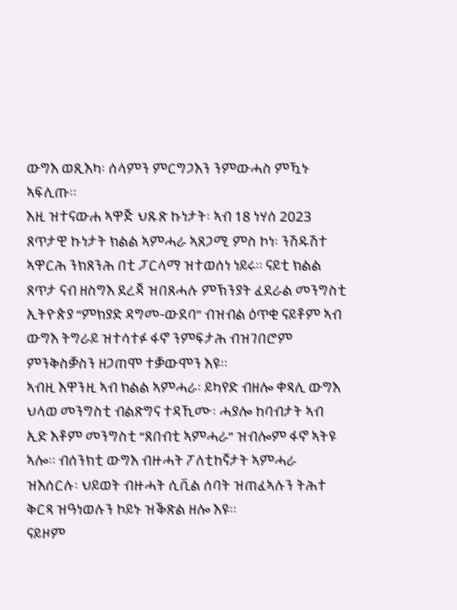ውግእ ወጺእካ፡ ሰላምን ምርግጋእን ንምውሓስ ምዃኑ ኣፍሊጡ።
እዚ ዝተናውሐ ኣዋጅ ህጹጽ ኩነታት፡ ኣብ 18 ነሃሰ 2023 ጸጥታዊ ኩነታት ክልል ኣምሓራ ኣጸጋሚ ምስ ኮነ፡ ንሽዱሽተ ኣዋርሕ ንክጸንሕ በቲ ፓርላማ ዝተወሰነ ነይሩ። ናይቲ ክልል ጸጥታ ናብ ዘስግእ ደረጃ ዝበጸሓሉ ምኽንያት ፈደራል መንግስቲ ኢትዮጵያ “ምክያድ ዳግመ-ውደባ” ብዝብል ዕጥቂ ናይቶም ኣብ ውግእ ትግራይ ዝተሳተፉ ፋኖ ንምፍታሕ ብዝገበሮም ምንቅስቓስን ዘጋጠሞ ተቓውሞን እዩ።
ኣብዚ እዋንዚ ኣብ ክልል ኣምሓራ፡ ይካየድ ብዘሎ ቀጻሊ ውግእ ህላወ መንግስቲ ብልጽግና ተዳኺሙ፡ ሓያሎ ከባብታት ኣብ ኢድ እቶም መንግስቲ “ጸበብቲ ኣምሓራ” ዝብሎም ፋኖ ኣትዩ ኣሎ። ብሰንክቲ ውግእ ብዙሓት ፖለቲከኛታት ኣምሓራ ዝእሰርሉ፡ ህይወት ብዙሓት ሲቪል ሰባት ዝጠፈኣሉን ትሕተ ቅርጻ ዝዓነወሉን ኮይኑ ዝቕጽል ዘሎ እዩ።
ናይዞም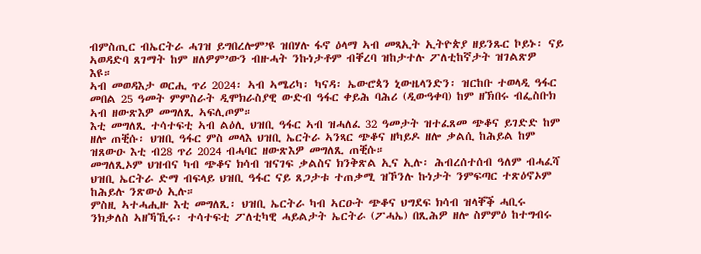ብምስጢር ብኤርትራ ሓገዝ ይግበረሎም’ዩ ዝበሃሉ ፋኖ ዕላማ ኣብ መጻኢት ኢትዮጵያ ዘይንጹር ኮይኑ፡ ናይ ኣወዳድባ ጸገማት ከም ዘለዎም’ውን ብዙሓት ንኩነታቶም ብቐረባ ዝከታተሉ ፖለቲከኛታት ዝገልጽዎ እዩ።
ኣብ መወዳእታ ወርሒ ጥሪ 2024፡ ኣብ ኣሜሪካ፡ ካናዳ፡ ኤውሮጳን ኒውዜላንድን፡ ዝርከቡ ተወላዲ ዓፋር መበል 25 ዓመት ምምስራት ዲሞክራስያዊ ውድብ ዓፋር ቀይሕ ባሕሪ (ዲውዓቀባ) ከም ዘኽበሩ ብፌስቡክ ኣብ ዘውጽእዎ መግለጺ ኣፍሊጦም።
እቲ መግለጺ ተሳተፍቲ ኣብ ልዕሊ ህዝቢ ዓፋር ኣብ ዝሓለፈ 32 ዓመታት ዝተፈጸመ ጭቆና ይገድድ ከም ዘሎ ጠቒሱ፡ ህዝቢ ዓፋር ምስ መላእ ህዝቢ ኤርትራ ኣንጻር ጭቆና ዘካይዶ ዘሎ ቃልሲ ከሕይል ከም ዝጸውዑ እቲ ብ28 ጥሪ 2024 ብሓባር ዘውጽእዎ መግለጺ ጠቒሱ።
መግለጺኦም ህዝብና ካብ ጭቆና ክሳብ ዝናገፍ ቃልስና ክንቅጽል ኢና ኢሉ፡ ሕብረሰተሰብ ዓለም ብሓፈሻ ህዝቢ ኤርትራ ድማ ብፍላይ ህዝቢ ዓፋር ናይ ጸጋታቱ ተጠቃሚ ዝኾንሉ ኩነታት ንምፍጣር ተጽዕኖኦም ከሕይሉ ንጽውዕ ኢሉ።
ምስዚ ኣተሓሒዙ እቲ መግለጺ፡ ህዝቢ ኤርትራ ካብ ኣርዑት ጭቆና ህግደፍ ክሳብ ዝላቐቕ ሓቢሩ ንክቃለስ ኣዘኻኺሩ፡ ተሳተፍቲ ፖለቲካዊ ሓይልታት ኤርትራ (ፖሓኤ) በጺሕዎ ዘሎ ስምምዕ ከተግብሩ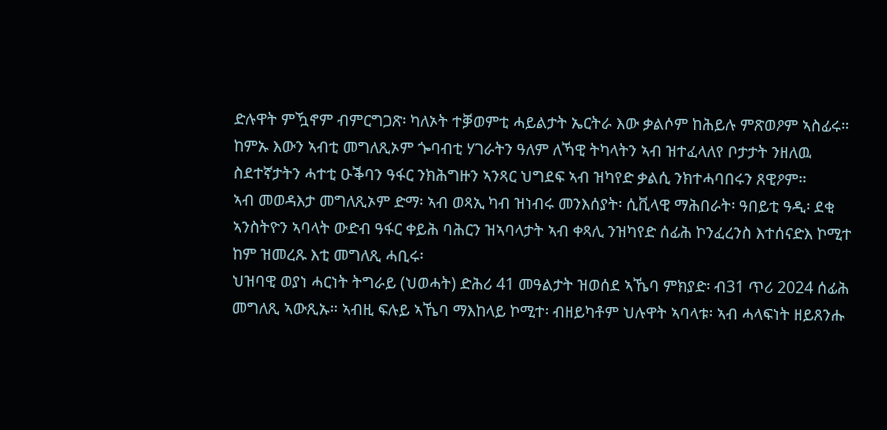ድሉዋት ምዃኖም ብምርግጋጽ፡ ካለኦት ተቓወምቲ ሓይልታት ኤርትራ እው ቃልሶም ከሕይሉ ምጽወዖም ኣስፊሩ።
ከምኡ እውን ኣብቲ መግለጺኦም ጐባብቲ ሃገራትን ዓለም ለኻዊ ትካላትን ኣብ ዝተፈላለየ ቦታታት ንዘለዉ ስደተኛታትን ሓተቲ ዑቕባን ዓፋር ንክሕግዙን ኣንጻር ህግደፍ ኣብ ዝካየድ ቃልሲ ንክተሓባበሩን ጸዊዖም።
ኣብ መወዳእታ መግለጺኦም ድማ፡ ኣብ ወጻኢ ካብ ዝነብሩ መንእሰያት፡ ሲቪላዊ ማሕበራት፡ ዓበይቲ ዓዲ፡ ደቂ ኣንስትዮን ኣባላት ውድብ ዓፋር ቀይሕ ባሕርን ዝኣባላታት ኣብ ቀጻሊ ንዝካየድ ሰፊሕ ኮንፈረንስ እተሰናድእ ኮሚተ ከም ዝመረጹ እቲ መግለጺ ሓቢሩ፡
ህዝባዊ ወያነ ሓርነት ትግራይ (ህወሓት) ድሕሪ 41 መዓልታት ዝወሰደ ኣኼባ ምክያድ፡ ብ31 ጥሪ 2024 ሰፊሕ መግለጺ ኣውጺኡ። ኣብዚ ፍሉይ ኣኼባ ማእከላይ ኮሚተ፡ ብዘይካቶም ህሉዋት ኣባላቱ፡ ኣብ ሓላፍነት ዘይጸንሑ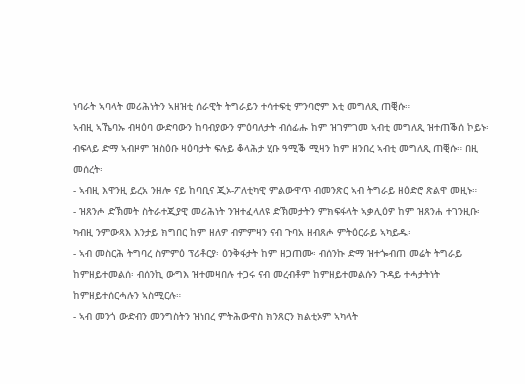ነባራት ኣባላት መሪሕነትን ኣዘዝቲ ሰራዊት ትግራይን ተሳተፍቲ ምንባሮም እቲ መግለጺ ጠቒሱ።
ኣብዚ ኣኼባኡ ብዛዕባ ውድባውን ከባብያውን ምዕባለታት ብሰፊሑ ከም ዝገምገመ ኣብቲ መግለጺ ዝተጠቕሰ ኮይኑ፡ ብፍላይ ድማ ኣብዞም ዝስዕቡ ዛዕባታት ፍሉይ ቆላሕታ ሂቡ ዓሚቕ ሚዛን ከም ዘንበረ ኣብቲ መግለጺ ጠቒሱ። በዚ መሰረት፡
- ኣብዚ እዋንዚ ይረአ ንዘሎ ናይ ከባቢና ጂኦ-ፖለቲካዊ ምልውዋጥ ብመንጽር ኣብ ትግራይ ዘዕድሮ ጽልዋ መዚኑ።
- ዝጸንሖ ድኽመት ስትራተጂያዊ መሪሕነት ንዝተፈላለዩ ድኽመታትን ምክፍፋላት ኣቃሊዕዎ ከም ዝጸንሐ ተገንዚቡ፡ ካብዚ ንምውጻእ እንታይ ክግበር ከም ዘለዎ ብምምዛን ናብ ጉባአ ዘብጸሖ ምትዕርራይ ኣካይዱ፡
- ኣብ መስርሕ ትግባረ ስምምዕ ፕሪቶርያ፡ ዕንቅፋታት ከም ዘጋጠሙ፡ ብሰንኩ ድማ ዝተጐብጠ መሬት ትግራይ ከምዘይተመልሰ፡ ብሰንኪ ውግእ ዝተመዛበሉ ተጋሩ ናብ መረብቶም ከምዘይተመልሱን ጉዳይ ተሓታትነት ከምዘይተሰርሓሉን ኣስሚርሉ።
- ኣብ መንጎ ውድብን መንግስትን ዝነበረ ምትሕውዋስ ክንጸርን ክልቲኦም ኣካላት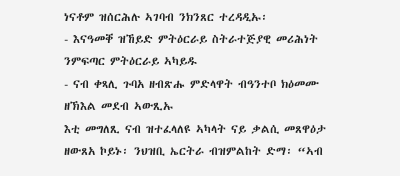ነናቶም ዝሰርሕሉ ኣገባብ ንክንጸር ተረዳዲኡ፡
- እናዓመቐ ዝኸይድ ምትዕርራይ ስትራተጅያዊ መሪሕነት ንምፍጣር ምትዕርራይ ኣካይዱ
- ናብ ቀጻሊ ጉባአ ዘብጽሑ ምድላዋት ብዓንተቦ ክዕመሙ ዘኽእል መደብ ኣውጺኡ
እቲ መግለጺ ናብ ዝተፈላለዩ ኣካላት ናይ ቃልሲ መጸዋዕታ ዘውጸአ ኮይኑ፡ ንህዝቢ ኤርትራ ብዝምልከት ድማ፡ “ኣብ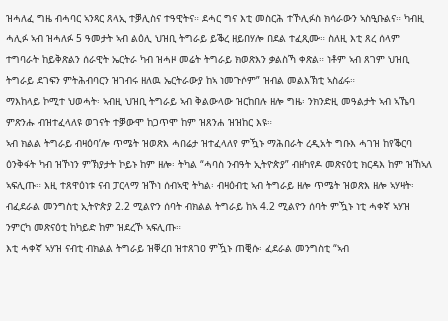ዝሓለፈ ግዜ ብሓባር ኣንጻር ጸላኢ ተቓሊስና ተዓዊትና። ደሓር ግና እቲ መስርሕ ተኾሊፉስ ክሳራውን ኣስዒቡልና። ካብዚ ሓሊፉ ኣብ ዝሓለፉ 5 ዓመታት ኣብ ልዕሊ ህዝቢ ትግራይ ይቕረ ዘይበሃሎ በደል ተፈጺሙ። ስለዚ እቲ ጸረ ሰላም ተግባራት ከይቅጽልን ሰራዊት ኤርትራ ካብ ዝሓዞ መሬት ትግራይ ክወጽእን ቃልስኻ ቀጽል። ነቶም ኣብ ጸገም ህዝቢ ትግራይ ደገፍን ምትሕብባርን ዝገብሩ ዘለዉ ኤርትራውያ ከኣ ነመጉሶም” ዝብል መልእኽቲ ኣስፊሩ።
ማእከላይ ኮሚተ ህወሓት፡ ኣብዚ ህዝቢ ትግራይ ኣብ ቅልውላው ዝርከበሉ ዘሎ ግዜ፡ ንክንድዚ መዓልታት ኣብ ኣኼባ ምጽንሑ ብዝተፈላለዩ ወገናት ተቓውሞ ከጋጥሞ ከም ዝጸንሐ ዝዝከር እዩ።
ኣብ ክልል ትግራይ ብዛዕባ’ሎ ጥሜት ዝወጽእ ሓበሬታ ዝተፈላለየ ምዃኑ ማሕበራት ረዲአት ግቡእ ሓገዝ ከየቕርባ ዕንቅፋት ካብ ዝኾነን ምኽያታት ኮይኑ ከም ዘሎ፡ ትካል “ሓባስ ንብዓት ኢትዮጵያ” ብዘካየዶ መጽናዕቲ ክርዳእ ከም ዝኸኣለ ኣፍሊጡ። እዚ ተጸዋዕነቱ ናብ ፓርላማ ዝኾነ ሰብኣዊ ትካል፡ ብዛዕብቲ ኣብ ትግራይ ዘሎ ጥሜት ዝወጽእ ዘሎ ኣሃዛት፡ ብፈደራል መንግስቲ ኢትዮጵያ 2.2 ሚልዮን ሰባት ብክልል ትግራይ ከኣ 4.2 ሚልዮን ሰባት ምዃኑ ነቲ ሓቀኛ ኣሃዝ ንምርካ መጽናዕቲ ከካይድ ከም ዝደረኾ ኣፍሊጡ።
እቲ ሓቀኛ ኣሃዝ ናብቲ ብክልል ትግራይ ዝቐረበ ዝተጸገዐ ምዃኑ ጠቒሱ፡ ፈደራል መንግስቲ “ኣብ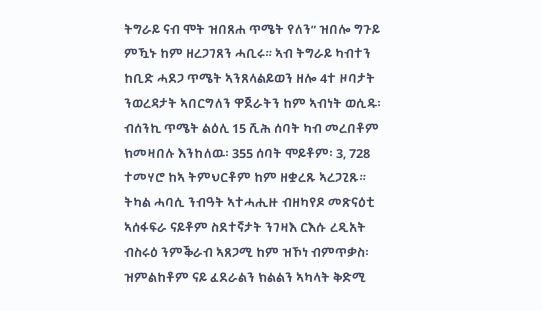ትግራይ ናብ ሞት ዝበጸሐ ጥሜት የለን” ዝበሎ ግጉይ ምዃኑ ከም ዘረጋገጸን ሓቢሩ። ኣብ ትግራይ ካብተን ከቢድ ሓደጋ ጥሜት ኣንጸላልይወን ዘሎ 4ተ ዞባታት ንወረዳታት ኣበርግለን ዋጀራትን ከም ኣብነት ወሲዱ፡ ብሰንኪ ጥሜት ልዕሊ 15 ሺሕ ሰባት ካብ መረበቶም ክመዛበሉ እንከለዉ፡ 355 ሰባት ሞይቶም፡ 3, 728 ተመሃሮ ከኣ ትምህርቶም ከም ዘቋረጹ ኣረጋጊጹ።
ትካል ሓባሲ ንብዓት ኣተሓሒዙ ብዘካየዶ መጽናዕቲ ኣሰፋፍራ ናይቶም ስደተኛታት ንገዛእ ርእሱ ረዲአት ብስሩዕ ንምቕራብ ኣጸጋሚ ከም ዝኾነ ብምጥቃስ፡ ዝምልከቶም ናይ ፈደራልን ክልልን ኣካላት ቅድሚ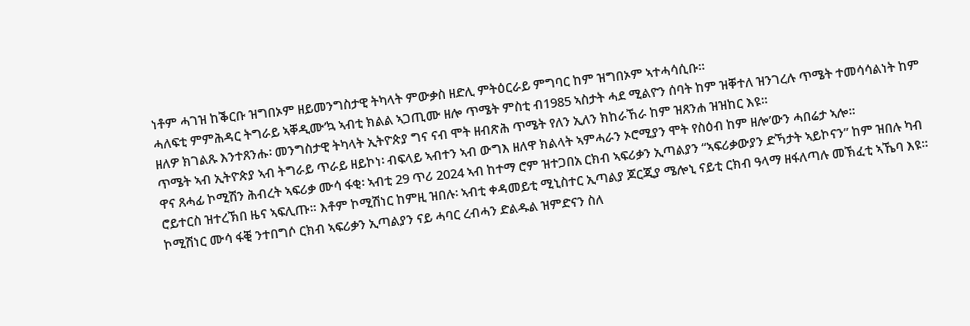ነቶም ሓገዝ ከቕርቡ ዝግበኦም ዘይመንግስታዊ ትካላት ምውቃስ ዘድሊ ምትዕርራይ ምግባር ከም ዝግበኦም ኣተሓሳሲቡ።
ሓለፍቲ ምምሕዳር ትግራይ ኣቐዲሙ’ኳ ኣብቲ ክልል ኣጋጢሙ ዘሎ ጥሜት ምስቲ ብ1985 ኣስታት ሓደ ሚልዮን ሰባት ከም ዝቐተለ ዝንገረሉ ጥሜት ተመሳሳልነት ከም ዘለዎ ክገልጹ እንተጸንሑ፡ መንግስታዊ ትካላት ኢትዮጵያ ግና ናብ ሞት ዘብጽሕ ጥሜት የለን ኢለን ክከራኸራ ከም ዝጸንሐ ዝዝከር እዩ።
ጥሜት ኣብ ኢትዮጵያ ኣብ ትግራይ ጥራይ ዘይኮነ፡ ብፍላይ ኣብተን ኣብ ውግእ ዘለዋ ክልላት ኣምሓራን ኦሮሚያን ሞት የስዕብ ከም ዘሎ’ውን ሓበሬታ ኣሎ።
ዋና ጸሓፊ ኮሚሽን ሕብረት ኣፍሪቃ ሙሳ ፋቂ፡ ኣብቲ 29 ጥሪ 2024 ኣብ ከተማ ሮም ዝተጋበአ ርክብ ኣፍሪቃን ኢጣልያን “ኣፍሪቃውያን ድኻታት ኣይኮናን” ከም ዝበሉ ካብ ሮይተርስ ዝተረኽበ ዜና ኣፍሊጡ። እቶም ኮሚሽነር ከምዚ ዝበሉ፡ ኣብቲ ቀዳመይቲ ሚኒስተር ኢጣልያ ጆርጂያ ሜሎኒ ናይቲ ርክብ ዓላማ ዘፋለጣሉ መኽፈቲ ኣኼባ እዩ።
ኮሚሽነር ሙሳ ፋቒ ንተበግሶ ርክብ ኣፍሪቃን ኢጣልያን ናይ ሓባር ረብሓን ድልዱል ዝምድናን ስለ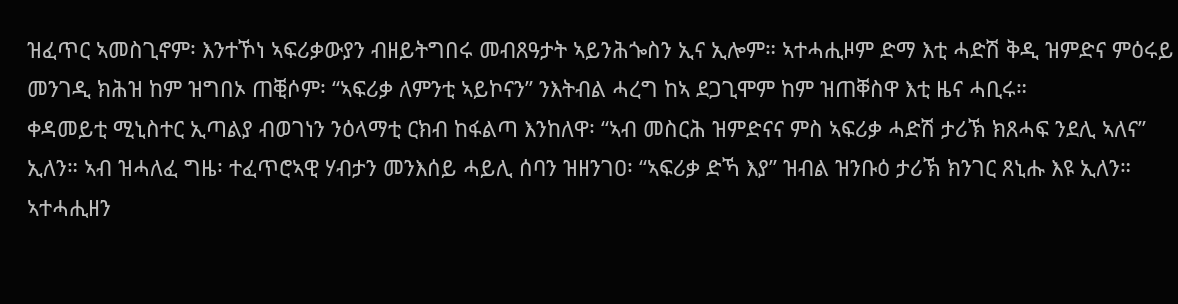ዝፈጥር ኣመስጊኖም፡ እንተኾነ ኣፍሪቃውያን ብዘይትግበሩ መብጸዓታት ኣይንሕጐስን ኢና ኢሎም። ኣተሓሒዞም ድማ እቲ ሓድሽ ቅዲ ዝምድና ምዕሩይ መንገዲ ክሕዝ ከም ዝግበኦ ጠቒሶም፡ “ኣፍሪቃ ለምንቲ ኣይኮናን” ንእትብል ሓረግ ከኣ ደጋጊሞም ከም ዝጠቐስዋ እቲ ዜና ሓቢሩ።
ቀዳመይቲ ሚኒስተር ኢጣልያ ብወገነን ንዕላማቲ ርክብ ከፋልጣ እንከለዋ፡ “ኣብ መስርሕ ዝምድናና ምስ ኣፍሪቃ ሓድሽ ታሪኽ ክጸሓፍ ንደሊ ኣለና” ኢለን። ኣብ ዝሓለፈ ግዜ፡ ተፈጥሮኣዊ ሃብታን መንእሰይ ሓይሊ ሰባን ዝዘንገዐ፡ “ኣፍሪቃ ድኻ እያ” ዝብል ዝንቡዕ ታሪኽ ክንገር ጸኒሑ እዩ ኢለን።
ኣተሓሒዘን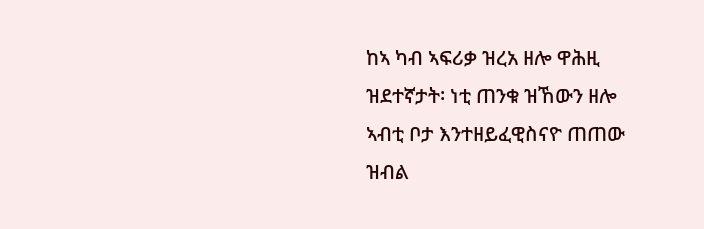ከኣ ካብ ኣፍሪቃ ዝረአ ዘሎ ዋሕዚ ዝደተኛታት፡ ነቲ ጠንቁ ዝኸውን ዘሎ ኣብቲ ቦታ እንተዘይፈዊስናዮ ጠጠው ዝብል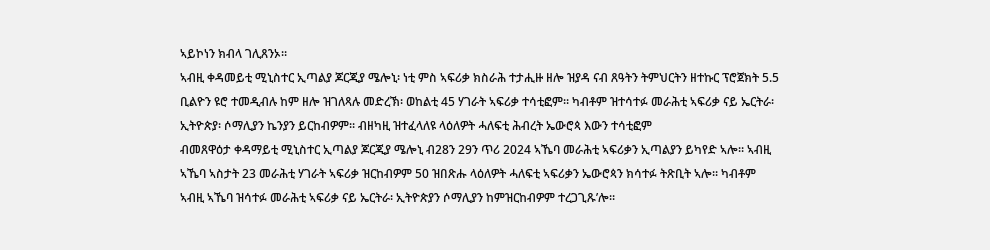ኣይኮነን ክብላ ገሊጸንኦ።
ኣብዚ ቀዳመይቲ ሚኒስተር ኢጣልያ ጆርጂያ ሜሎኒ፡ ነቲ ምስ ኣፍሪቃ ክስራሕ ተታሒዙ ዘሎ ዝያዳ ናብ ጸዓትን ትምህርትን ዘተኩር ፕሮጀክት 5.5 ቢልዮን ዩሮ ተመዲብሉ ከም ዘሎ ዝገለጻሉ መድረኽ፡ ወከልቲ 45 ሃገራት ኣፍሪቃ ተሳቲፎም። ካብቶም ዝተሳተፉ መራሕቲ ኣፍሪቃ ናይ ኤርትራ፡ ኢትዮጵያ፡ ሶማሊያን ኬንያን ይርከብዎም። ብዘካዚ ዝተፈላለዩ ላዕለዎት ሓለፍቲ ሕብረት ኤውሮጳ እውን ተሳቲፎም
ብመጸዋዕታ ቀዳማይቲ ሚኒስተር ኢጣልያ ጆርጂያ ሜሎኒ ብ28ን 29ን ጥሪ 2024 ኣኼባ መራሕቲ ኣፍሪቃን ኢጣልያን ይካየድ ኣሎ። ኣብዚ ኣኼባ ኣስታት 23 መራሕቲ ሃገራት ኣፍሪቃ ዝርከብዎም 50 ዝበጽሑ ላዕለዎት ሓለፍቲ ኣፍሪቃን ኤውሮጳን ክሳተፉ ትጽቢት ኣሎ። ካብቶም ኣብዚ ኣኼባ ዝሳተፉ መራሕቲ ኣፍሪቃ ናይ ኤርትራ፡ ኢትዮጵያን ሶማሊያን ከምዝርከብዎም ተረጋጊጹ’ሎ።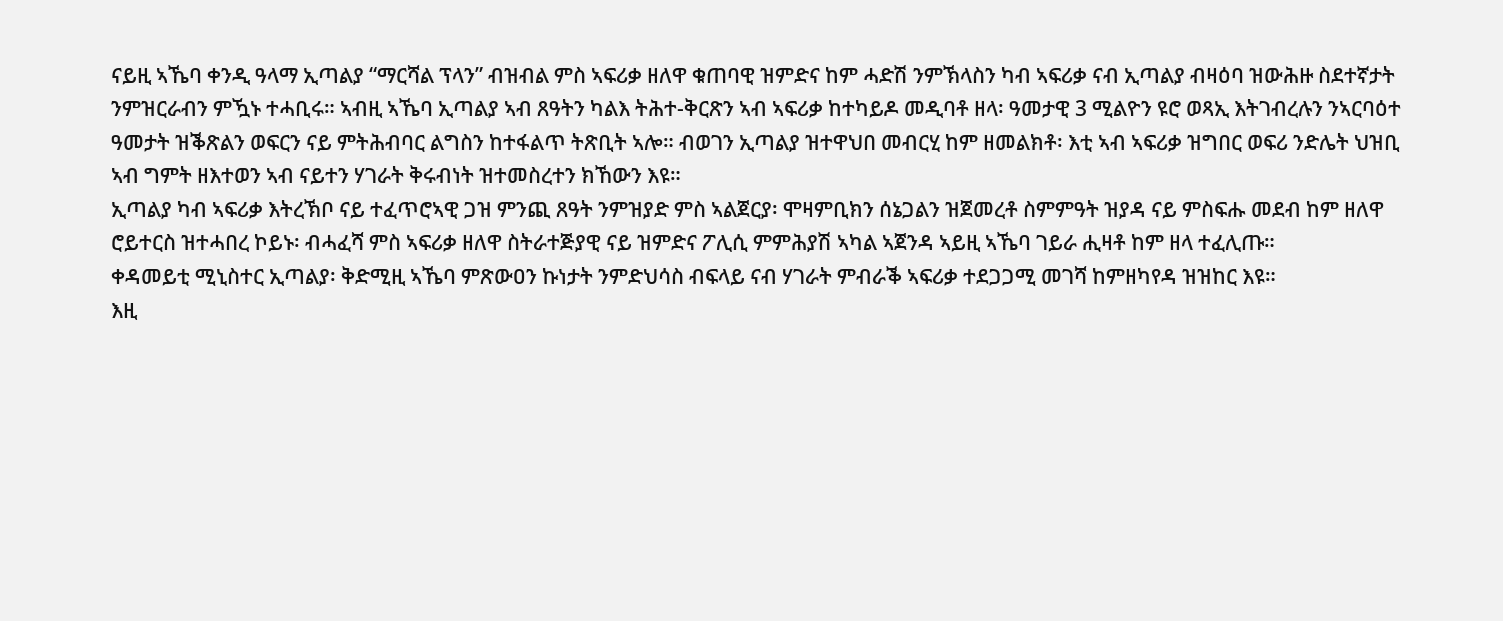ናይዚ ኣኼባ ቀንዲ ዓላማ ኢጣልያ “ማርሻል ፕላን” ብዝብል ምስ ኣፍሪቃ ዘለዋ ቁጠባዊ ዝምድና ከም ሓድሽ ንምኽላስን ካብ ኣፍሪቃ ናብ ኢጣልያ ብዛዕባ ዝውሕዙ ስደተኛታት ንምዝርራብን ምዃኑ ተሓቢሩ። ኣብዚ ኣኼባ ኢጣልያ ኣብ ጸዓትን ካልእ ትሕተ-ቅርጽን ኣብ ኣፍሪቃ ከተካይዶ መዲባቶ ዘላ፡ ዓመታዊ 3 ሚልዮን ዩሮ ወጻኢ እትገብረሉን ንኣርባዕተ ዓመታት ዝቕጽልን ወፍርን ናይ ምትሕብባር ልግስን ከተፋልጥ ትጽቢት ኣሎ። ብወገን ኢጣልያ ዝተዋህበ መብርሂ ከም ዘመልክቶ፡ እቲ ኣብ ኣፍሪቃ ዝግበር ወፍሪ ንድሌት ህዝቢ ኣብ ግምት ዘእተወን ኣብ ናይተን ሃገራት ቅሩብነት ዝተመስረተን ክኸውን እዩ።
ኢጣልያ ካብ ኣፍሪቃ እትረኽቦ ናይ ተፈጥሮኣዊ ጋዝ ምንጪ ጸዓት ንምዝያድ ምስ ኣልጀርያ፡ ሞዛምቢክን ሰኔጋልን ዝጀመረቶ ስምምዓት ዝያዳ ናይ ምስፍሑ መደብ ከም ዘለዋ ሮይተርስ ዝተሓበረ ኮይኑ፡ ብሓፈሻ ምስ ኣፍሪቃ ዘለዋ ስትራተጅያዊ ናይ ዝምድና ፖሊሲ ምምሕያሽ ኣካል ኣጀንዳ ኣይዚ ኣኼባ ገይራ ሒዛቶ ከም ዘላ ተፈሊጡ።
ቀዳመይቲ ሚኒስተር ኢጣልያ፡ ቅድሚዚ ኣኼባ ምጽውዐን ኩነታት ንምድህሳስ ብፍላይ ናብ ሃገራት ምብራቕ ኣፍሪቃ ተደጋጋሚ መገሻ ከምዘካየዳ ዝዝከር እዩ።
እዚ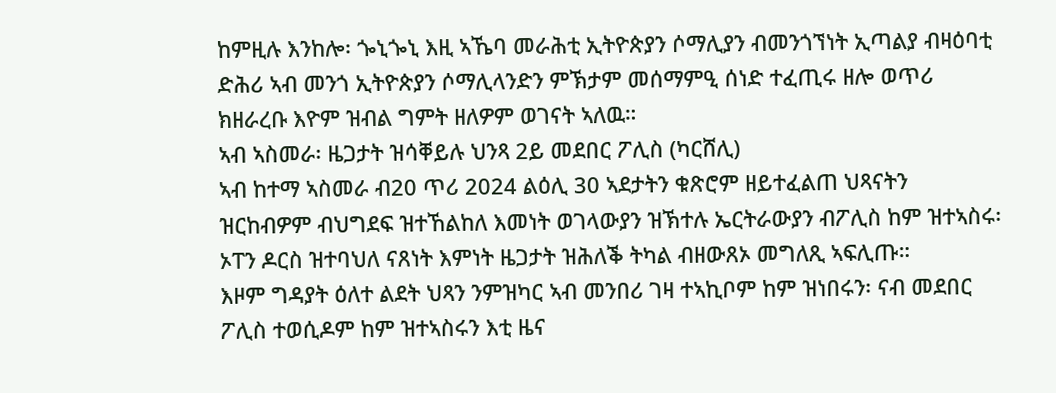ከምዚሉ እንከሎ፡ ጐኒጐኒ እዚ ኣኼባ መራሕቲ ኢትዮጵያን ሶማሊያን ብመንጎኘነት ኢጣልያ ብዛዕባቲ ድሕሪ ኣብ መንጎ ኢትዮጵያን ሶማሊላንድን ምኽታም መሰማምዒ ሰነድ ተፈጢሩ ዘሎ ወጥሪ ክዘራረቡ እዮም ዝብል ግምት ዘለዎም ወገናት ኣለዉ።
ኣብ ኣስመራ፡ ዜጋታት ዝሳቐይሉ ህንጻ 2ይ መደበር ፖሊስ (ካርሸሊ)
ኣብ ከተማ ኣስመራ ብ20 ጥሪ 2024 ልዕሊ 30 ኣደታትን ቁጽሮም ዘይተፈልጠ ህጻናትን ዝርከብዎም ብህግደፍ ዝተኸልከለ እመነት ወገላውያን ዝኽተሉ ኤርትራውያን ብፖሊስ ከም ዝተኣስሩ፡ ኦፐን ዶርስ ዝተባህለ ናጸነት እምነት ዜጋታት ዝሕለቕ ትካል ብዘውጸኦ መግለጺ ኣፍሊጡ።
እዞም ግዳያት ዕለተ ልደት ህጻን ንምዝካር ኣብ መንበሪ ገዛ ተኣኪቦም ከም ዝነበሩን፡ ናብ መደበር ፖሊስ ተወሲዶም ከም ዝተኣስሩን እቲ ዜና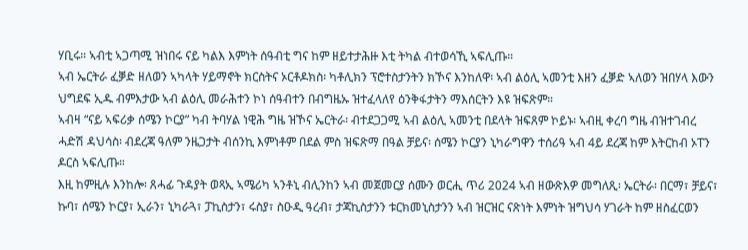ሃቢሩ። ኣብቲ ኣጋጣሚ ዝነበሩ ናይ ካልእ እምነት ሰዓብቲ ግና ከም ዘይተታሕዙ እቲ ትካል ብተወሳኺ ኣፍሊጡ።
ኣብ ኤርትራ ፈቓድ ዘለወን ኣካላት ሃይማኖት ክርስትና ኦርቶዶክስ፡ ካቶሊክን ፕሮተስታንትን ክኾና እንከለዋ፡ ኣብ ልዕሊ ኣመንቲ እዘን ፈቓድ ኣለወን ዝበሃላ እውን ህግደፍ ኢዱ ብምእታው ኣብ ልዕሊ መራሕተን ኮነ ሰዓብተን በብግዜኡ ዝተፈላለየ ዕንቅፋታትን ማእሰርትን እዩ ዝፍጽም።
ኣብዛ “ናይ ኣፍሪቃ ሰሜን ኮርያ” ካብ ትባሃል ነዊሕ ግዜ ዝኾና ኤርትራ፡ ብተደጋጋሚ ኣብ ልዕሊ ኣመንቲ በደላት ዝፍጸም ኮይኑ፡ ኣብዚ ቀረባ ግዜ ብዝተገብረ ሓድሽ ዳህሳስ፡ ብደረጃ ዓለም ንዜጋታት ብሰንኪ እምነቶም በደል ምስ ዝፍጽማ በዓል ቻይና፡ ሰሜን ኮርያን ኒካራግዋን ተሰሪዓ ኣብ 4ይ ደረጃ ከም እትርከብ ኦፐን ዶርስ ኣፍሊጡ።
እዚ ከምዚሉ እንከሎ፡ ጸሓፊ ጉዳያት ወጻኢ ኣሜሪካ ኣንቶኒ ብሊንከን ኣብ መጀመርያ ሰሙን ወርሒ ጥሪ 2024 ኣብ ዘውጽእዎ መግለጺ፡ ኤርትራ፡ በርማ፣ ቻይና፣ ኩባ፣ ሰሜን ኮርያ፣ ኢራን፣ ኒካራጓ፣ ፓኪስታን፣ ሩስያ፣ ስዑዲ ዓረብ፣ ታጃኪስታንን ቱርክመኒስታንን ኣብ ዝርዝር ናጽነት እምነት ዝግህሳ ሃገራት ከም ዘስፈርወን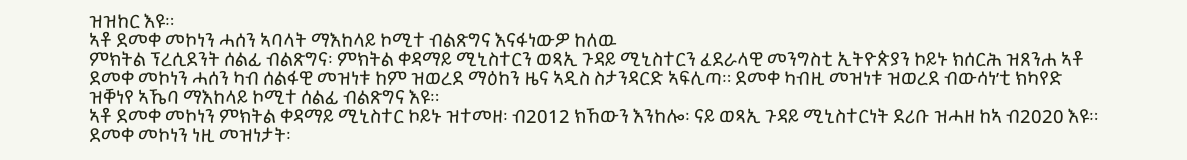ዝዝከር እዩ።
ኣቶ ደመቀ መኮነን ሓሰን ኣባላት ማእከላይ ኮሚተ ብልጽግና እናፋነውዎ ከለዉ
ምክትል ፕረሲደንት ሰልፊ ብልጽግና፡ ምክትል ቀዳማይ ሚኒስተርን ወጻኢ ጉዳይ ሚኒስተርን ፈደራላዊ መንግስቲ ኢትዮጵያን ኮይኑ ክሰርሕ ዝጸንሐ ኣቶ ደመቀ መኮነን ሓሰን ካብ ሰልፋዊ መዝነቱ ከም ዝወረደ ማዕከን ዜና ኣዲስ ስታንዳርድ ኣፍሊጣ። ደመቀ ካብዚ መዝነቱ ዝወረደ ብውሳነ’ቲ ክካየድ ዝቐነየ ኣኼባ ማእከላይ ኮሚተ ሰልፊ ብልጽግና እዩ።
ኣቶ ደመቀ መኮነን ምክትል ቀዳማይ ሚኒስተር ኮይኑ ዝተመዘ፡ ብ2012 ክኸውን እንከሎ፡ ናይ ወጻኢ ጉዳይ ሚኒስተርነት ደሪቡ ዝሓዘ ከኣ ብ2020 እዩ። ደመቀ መኮነን ነዚ መዝነታት፡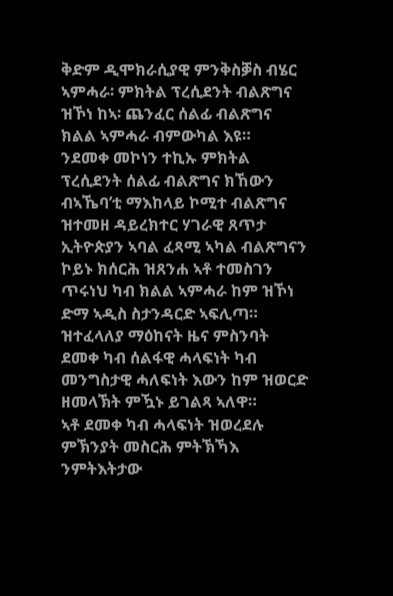ቅድም ዲሞክራሲያዊ ምንቅስቓስ ብሄር ኣምሓራ፡ ምክትል ፕረሲደንት ብልጽግና ዝኾነ ከኣ፡ ጨንፈር ሰልፊ ብልጽግና ክልል ኣምሓራ ብምውካል እዩ።
ንደመቀ መኮነን ተኪኡ ምክትል ፕረሲደንት ሰልፊ ብልጽግና ክኸውን ብኣኼባ’ቲ ማእከላይ ኮሚተ ብልጽግና ዝተመዘ ዳይረክተር ሃገራዊ ጸጥታ ኢትዮጵያን ኣባል ፈጻሚ ኣካል ብልጽግናን ኮይኑ ክሰርሕ ዝጸንሐ ኣቶ ተመስገን ጥሩነህ ካብ ክልል ኣምሓራ ከም ዝኾነ ድማ ኣዲስ ስታንዳርድ ኣፍሊጣ። ዝተፈላለያ ማዕከናት ዜና ምስንባት ደመቀ ካብ ሰልፋዊ ሓላፍነት ካብ መንግስታዊ ሓለፍነት እውን ከም ዝወርድ ዘመላኽት ምዃኑ ይገልጻ ኣለዋ።
ኣቶ ደመቀ ካብ ሓላፍነት ዝወረደሉ ምኽንያት መስርሕ ምትኽኻእ ንምትእትታው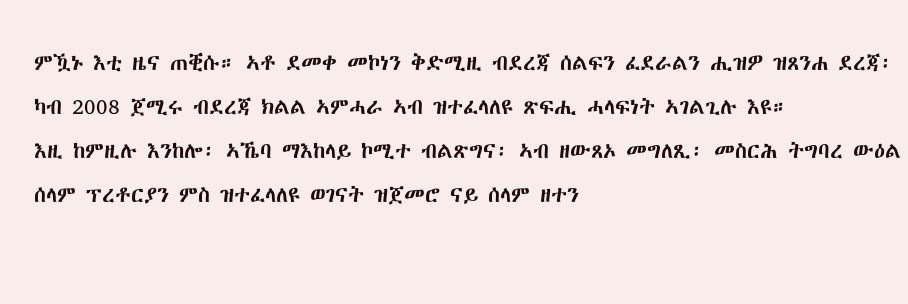ምዃኑ እቲ ዜና ጠቒሱ። ኣቶ ደመቀ መኮነን ቅድሚዚ ብደረጃ ሰልፍን ፈደራልን ሒዝዎ ዝጸንሐ ደረጃ፡ ካብ 2008 ጀሚሩ ብደረጃ ክልል ኣምሓራ ኣብ ዝተፈላለዩ ጽፍሒ ሓላፍነት ኣገልጊሉ እዩ።
እዚ ከምዚሉ እንከሎ፡ ኣኼባ ማእከላይ ኮሚተ ብልጽግና፡ ኣብ ዘውጸኦ መግለጺ፡ መስርሕ ትግባረ ውዕል ሰላም ፕረቶርያን ምስ ዝተፈላለዩ ወገናት ዝጀመሮ ናይ ሰላም ዘተን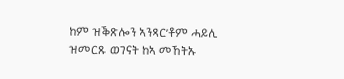ከም ዝቕጽሎን ኣንጻር’ቶም ሓይሊ ዝመርጹ ወገናት ከኣ መኸትኡ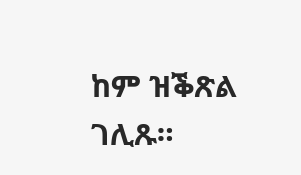ከም ዝቕጽል ገሊጹ።